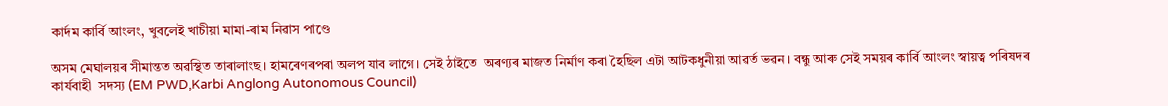কাৰ্দম কাৰ্বি আংলং, খুবলেই খাচীয়া মামা-ৰাম নিৱাস পাণ্ডে

অসম মেঘালয়ৰ সীমান্তত অৱস্থিত তাৰালাংছ। হামৰেণৰপৰা অলপ যাব লাগে। সেই ঠাইতে  অৰণ্যৰ মাজত নিৰ্মাণ কৰা হৈছিল এটা আটকধুনীয়া আৱৰ্ত ভৱন। বন্ধু আৰু সেই সময়ৰ কাৰ্বি আংলং স্বায়ত্ব পৰিষদৰ কাৰ্যবাহী  সদস্য (EM PWD,Karbi Anglong Autonomous Council)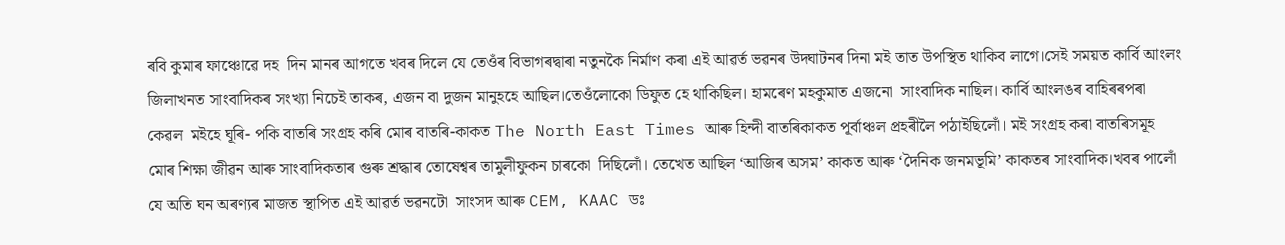ৰবি কুমাৰ ফাঞ্চোৱে দহ  দিন মানৰ আগতে খবৰ দিলে যে তেওঁৰ বিভাগৰদ্বাৰা নতুনকৈ নিৰ্মাণ কৰা এই আৱৰ্ত ভৱনৰ উদ্ঘাটনৰ দিনা মই তাত উপস্থিত থাকিব লাগে।সেই সময়ত কাৰ্বি আংলং জিলাখনত সাংবাদিকৰ সংখ্যা নিচেই তাকৰ, এজন বা দুজন মানুহহে আছিল।তেওঁলোকো ডিফুত হে থাকিছিল। হামৰেণ মহকুমাত এজনো  সাংবাদিক নাছিল। কাৰ্বি আংলঙৰ বাহিৰৰপৰা কেৱল  মইহে ঘূৰি- পকি বাতৰি সংগ্ৰহ কৰি মোৰ বাতৰি-কাকত The North East Times আৰু হিন্দী বাতৰিকাকত পূৰ্বাঞ্চল প্ৰহৰীলৈ পঠাইছিলোঁ। মই সংগ্ৰহ কৰা বাতৰিসমূহ  মোৰ শিক্ষা জীৱন আৰু সাংবাদিকতাৰ গুৰু শ্ৰদ্ধাৰ তোষেশ্বৰ তামুলীফুকন চাৰকো  দিছিলোঁ। তেখেত আছিল ‘আজিৰ অসম’ কাকত আৰু ‘দৈনিক জনমভূমি’ কাকতৰ সাংবাদিক।খবৰ পালোঁ যে অতি ঘন অৰণ্যৰ মাজত স্থাপিত এই আৱৰ্ত ভৱনটো  সাংসদ আৰু CEM, KAAC ডঃ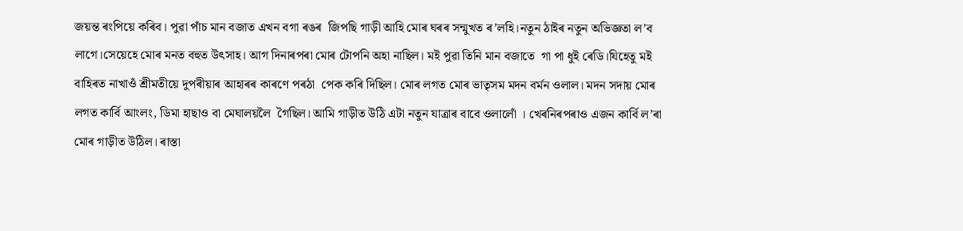জয়ন্ত ৰংপিয়ে কৰিব। পুৱা পাঁচ মান বজাত এখন বগা ৰঙৰ  জিপছি গাড়ী আহি মোৰ ঘৰৰ সন্মুখত ৰ’লহি।নতুন ঠাইৰ নতুন অভিজ্ঞতা ল’ব লাগে।সেয়েহে মোৰ মনত বহুত উৎসাহ। আগ দিনাৰপৰা মোৰ টোপনি অহা নাছিল। মই পুৱা তিনি মান বজাতে  গা পা ধুই ৰেডি।যিহেতু মই বাহিৰত নাখাওঁ শ্ৰীমতীয়ে দুপৰীয়াৰ আহাৰৰ কাৰণে পৰঠা  পেক কৰি দিছিল। মোৰ লগত মোৰ ভাতৃসম মদন বৰ্মন ওলাল। মদন সদায় মোৰ লগত কাৰ্বি আংলং, ডিমা হাছাও বা মেঘালয়লৈ  গৈছিল। আমি গাড়ীত উঠি এটা নতুন যাত্ৰাৰ বাবে ওলালোঁ । খেৰনিৰপৰাও এজন কাৰ্বি ল’ৰা মোৰ গাড়ীত উঠিল। ৰাস্তা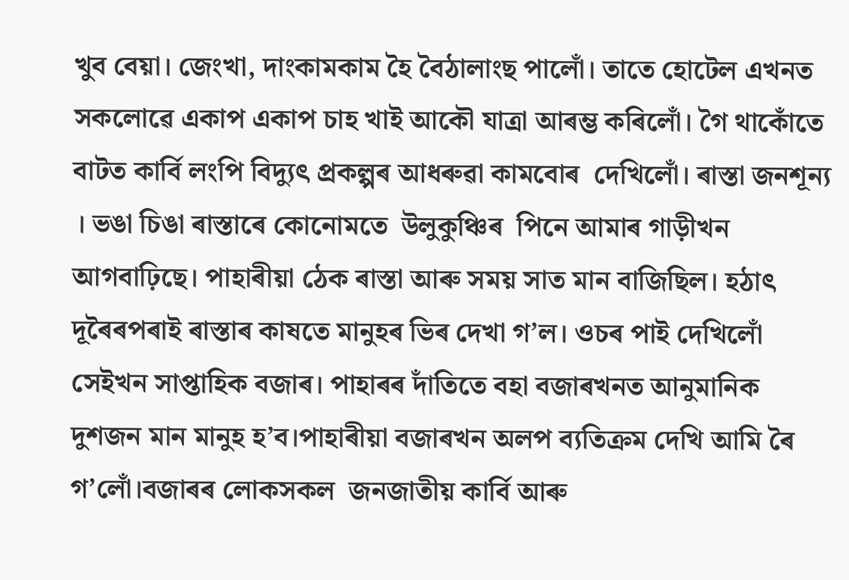খুব বেয়া। জেংখা, দাংকামকাম হৈ বৈঠালাংছ পালোঁ। তাতে হোটেল এখনত সকলোৱে একাপ একাপ চাহ খাই আকৌ যাত্ৰা আৰম্ভ কৰিলোঁ। গৈ থাকোঁতে বাটত কাৰ্বি লংপি বিদ্যুৎ প্ৰকল্পৰ আধৰুৱা কামবোৰ  দেখিলোঁ। ৰাস্তা জনশূন্য । ভঙা চিঙা ৰাস্তাৰে কোনোমতে  উলুকুঞ্চিৰ  পিনে আমাৰ গাড়ীখন আগবাঢ়িছে। পাহাৰীয়া ঠেক ৰাস্তা আৰু সময় সাত মান বাজিছিল। হঠাৎ দূৰৈৰপৰাই ৰাস্তাৰ কাষতে মানুহৰ ভিৰ দেখা গ’ল। ওচৰ পাই দেখিলোঁ সেইখন সাপ্তাহিক বজাৰ। পাহাৰৰ দাঁতিতে বহা বজাৰখনত আনুমানিক দুশজন মান মানুহ হ’ব।পাহাৰীয়া বজাৰখন অলপ ব্যতিক্ৰম দেখি আমি ৰৈ গ’লোঁ।বজাৰৰ লোকসকল  জনজাতীয় কাৰ্বি আৰু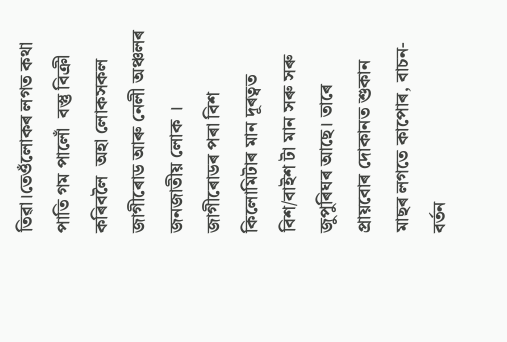তিৱা।তেওঁলোকৰ লগত কথা পাতি গম পালোঁ  বস্তু বিক্ৰী কৰিবলৈ  অহা লোকসকল জাগীৰোড আৰু নেলী অঞ্চলৰ জনজাতীয় লোক । জাগীৰোডৰ পৰা বিশ কিলোমিটাৰ মান দূৰত্বত বিশ/বাইশ টা মান সৰু সৰু জুপুৰিঘৰ আছে। তাৰে  প্ৰায়বোৰ দোকানত শুকান মাছৰ লগতে কাপোৰ, বাচন-বৰ্তন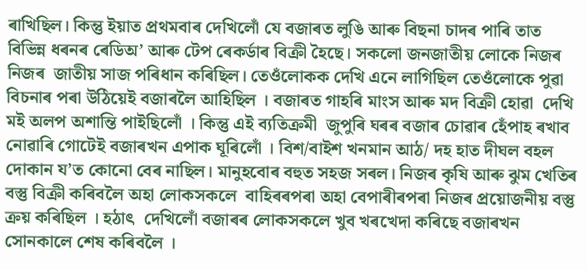ৰাখিছিল। কিন্তু ইয়াত প্ৰথমবাৰ দেখিলোঁ যে বজাৰত লুঙি আৰু বিছনা চাদৰ পাৰি তাত বিভিন্ন ধৰনৰ ৰেডিঅ’ আৰু টেপ ৰেকৰ্ডাৰ বিক্ৰী হৈছে। সকলো জনজাতীয় লোকে নিজৰ নিজৰ  জাতীয় সাজ পৰিধান কৰিছিল। তেওঁলোকক দেখি এনে লাগিছিল তেওঁলোকে পুৱা বিচনাৰ পৰা উঠিয়েই বজাৰলৈ আহিছিল । বজাৰত গাহৰি মাংস আৰু মদ বিক্ৰী হোৱা  দেখি মই অলপ অশান্তি পাইছিলোঁ । কিন্তু এই ব্যতিক্ৰমী  জুপুৰি ঘৰৰ বজাৰ চোৱাৰ হেঁপাহ ৰখাব নোৱাৰি গোটেই বজাৰখন এপাক ঘূৰিলোঁ । বিশ/বাইশ খনমান আঠ/ দহ হাত দীঘল বহল  দোকান য’ত কোনো বেৰ নাছিল। মানুহবোৰ বহুত সহজ সৰল। নিজৰ কৃষি আৰু ঝুম খেতিৰ বস্তু বিক্ৰী কৰিবলৈ অহা লোকসকলে  বাহিৰৰপৰা অহা বেপাৰীৰপৰা নিজৰ প্ৰয়োজনীয় বস্তু ক্ৰয় কৰিছিল । হঠাৎ  দেখিলোঁ বজাৰৰ লোকসকলে খুব খৰখেদা কৰিছে বজাৰখন সোনকালে শেষ কৰিবলৈ ।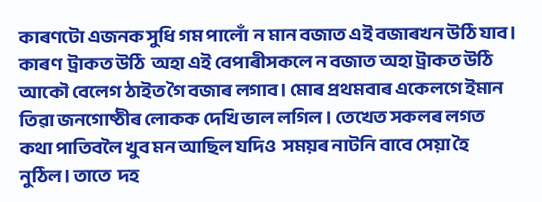কাৰণটো এজনক সুধি গম পালোঁ  ন মান বজাত এই বজাৰখন উঠি যাব। কাৰণ  ট্ৰাকত উঠি  অহা এই বেপাৰীসকলে ন বজাত অহা ট্ৰাকত উঠি আকৌ বেলেগ ঠাইত গৈ বজাৰ লগাব। মোৰ প্ৰথমবাৰ একেলগে ইমান তিৱা জনগোষ্ঠীৰ লোকক দেখি ভাল লগিল । তেখেত সকলৰ লগত কথা পাতিবলৈ খুব মন আছিল যদিও  সময়ৰ নাটনি বাবে সেয়া হৈ নুঠিল। তাতে  দহ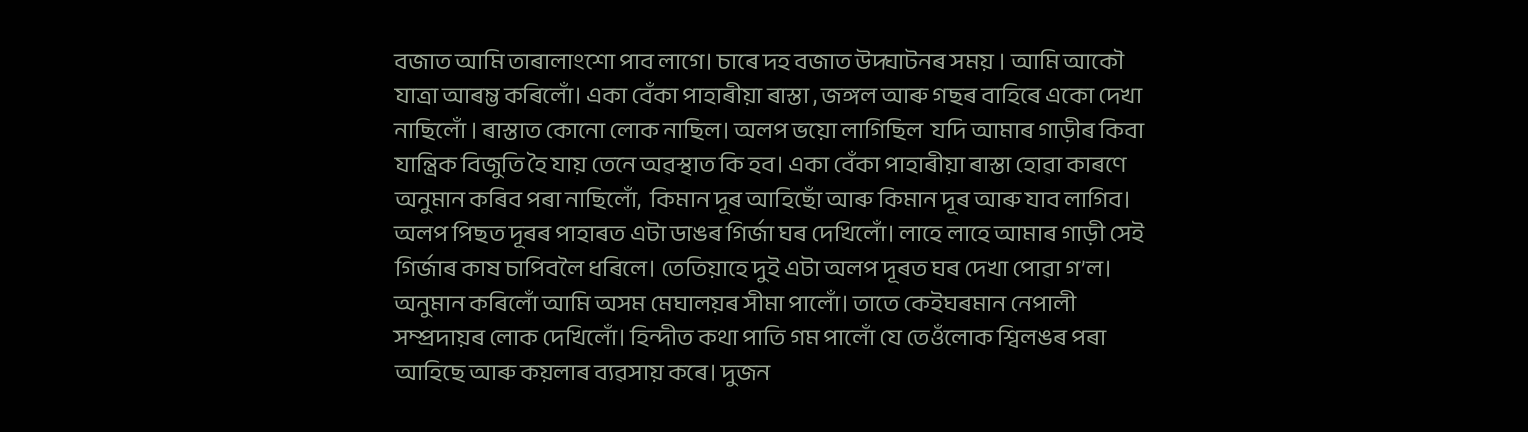বজাত আমি তাৰালাংশো পাব লাগে। চাৰে দহ বজাত উদ্ঘাটনৰ সময় । আমি আকৌ যাত্ৰা আৰম্ভ কৰিলোঁ। একা বেঁকা পাহাৰীয়া ৰাস্তা , জঙ্গল আৰু গছৰ বাহিৰে একো দেখা নাছিলোঁ । ৰাস্তাত কোনো লোক নাছিল। অলপ ভয়ো লাগিছিল  যদি আমাৰ গাড়ীৰ কিবা যান্ত্ৰিক বিজুতি হৈ যায় তেনে অৱস্থাত কি হব। একা বেঁকা পাহাৰীয়া ৰাস্তা হোৱা কাৰণে অনুমান কৰিব পৰা নাছিলোঁ,  কিমান দূৰ আহিছোঁ আৰু কিমান দূৰ আৰু যাব লাগিব। অলপ পিছত দূৰৰ পাহাৰত এটা ডাঙৰ গিৰ্জা ঘৰ দেখিলোঁ। লাহে লাহে আমাৰ গাড়ী সেই গিৰ্জাৰ কাষ চাপিবলৈ ধৰিলে। তেতিয়াহে দুই এটা অলপ দূৰত ঘৰ দেখা পোৱা গ’ল। অনুমান কৰিলোঁ আমি অসম মেঘালয়ৰ সীমা পালোঁ। তাতে কেইঘৰমান নেপালী সম্প্ৰদায়ৰ লোক দেখিলোঁ। হিন্দীত কথা পাতি গম পালোঁ যে তেওঁলোক শ্বিলঙৰ পৰা আহিছে আৰু কয়লাৰ ব্যৱসায় কৰে। দুজন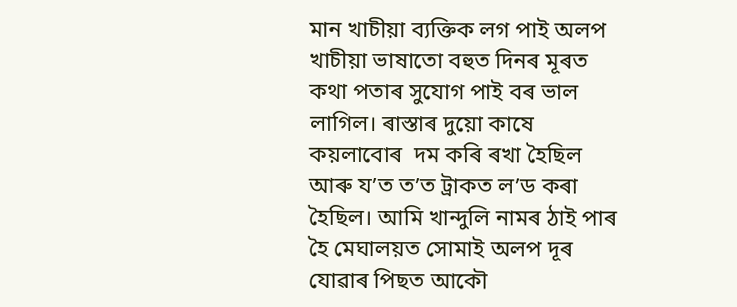মান খাচীয়া ব্যক্তিক লগ পাই অলপ খাচীয়া ভাষাতো বহুত দিনৰ মূৰত কথা পতাৰ সুযোগ পাই বৰ ভাল লাগিল। ৰাস্তাৰ দুয়ো কাষে কয়লাবোৰ  দম কৰি ৰখা হৈছিল আৰু য’ত ত’ত ট্ৰাকত ল’ড কৰা হৈছিল। আমি খান্দুলি নামৰ ঠাই পাৰ হৈ মেঘালয়ত সোমাই অলপ দূৰ যোৱাৰ পিছত আকৌ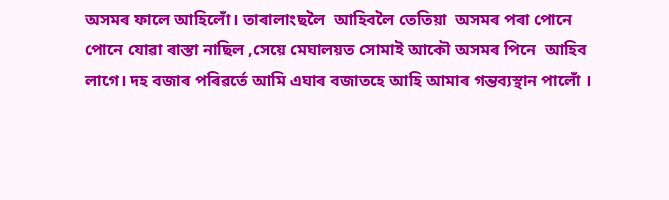অসমৰ ফালে আহিলোঁ। তাৰালাংছলৈ  আহিবলৈ তেতিয়া  অসমৰ পৰা পোনে পোনে যোৱা ৰাস্তা নাছিল ,সেয়ে মেঘালয়ত সোমাই আকৌ অসমৰ পিনে  আহিব লাগে। দহ বজাৰ পৰিৱৰ্তে আমি এঘাৰ বজাতহে আহি আমাৰ গন্তব্যস্থান পালোঁ ।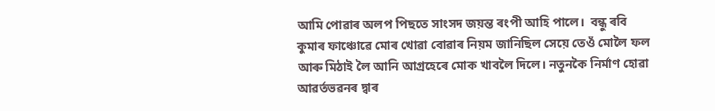আমি পোৱাৰ অলপ পিছতে সাংসদ জয়ন্ত ৰংপী আহি পালে।  বন্ধু ৰবি কুমাৰ ফাঞ্চোৱে মোৰ খোৱা বোৱাৰ নিয়ম জানিছিল সেয়ে তেওঁ মোলৈ ফল আৰু মিঠাই লৈ আনি আগ্ৰহেৰে মোক খাবলৈ দিলে। নতুনকৈ নিৰ্মাণ হোৱা আৱৰ্তভৱনৰ দ্বাৰ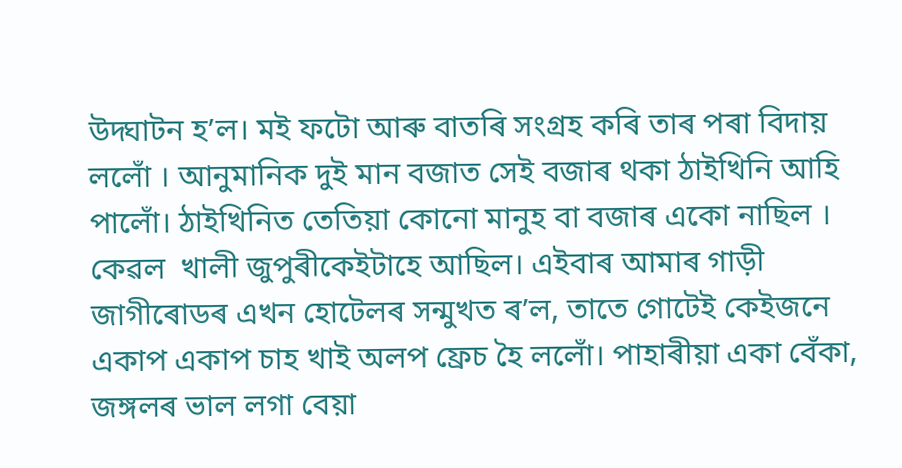উদ্ঘাটন হ’ল। মই ফটো আৰু বাতৰি সংগ্ৰহ কৰি তাৰ পৰা বিদায় ললোঁ । আনুমানিক দুই মান বজাত সেই বজাৰ থকা ঠাইখিনি আহি পালোঁ। ঠাইখিনিত তেতিয়া কোনো মানুহ বা বজাৰ একো নাছিল । কেৱল  খালী জুপুৰীকেইটাহে আছিল। এইবাৰ আমাৰ গাড়ী  জাগীৰোডৰ এখন হোটেলৰ সন্মুখত ৰ’ল, তাতে গোটেই কেইজনে একাপ একাপ চাহ খাই অলপ ফ্ৰেচ হৈ ললোঁ। পাহাৰীয়া একা বেঁকা, জঙ্গলৰ ভাল লগা বেয়া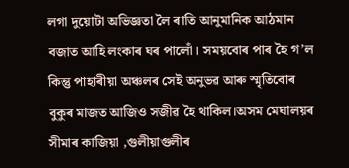লগা দুয়োটা অভিজ্ঞতা লৈ ৰাতি আনুমানিক আঠমান বজাত আহি লংকাৰ ঘৰ পালোঁ। সময়বোৰ পাৰ হৈ গ’ল কিন্তু পাহাৰীয়া অঞ্চলৰ সেই অনুভৱ আৰু স্মৃতিবোৰ বুকুৰ মাজত আজিও সজীৱ হৈ থাকিল।অসম মেঘালয়ৰ সীমাৰ কাজিয়া ,গুলীয়াগুলীৰ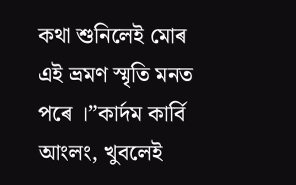কথা শুনিলেই মোৰ এই ভ্ৰমণ স্মৃতি মনত পৰে ।”কাৰ্দম কাৰ্বি আংলং, খুবলেই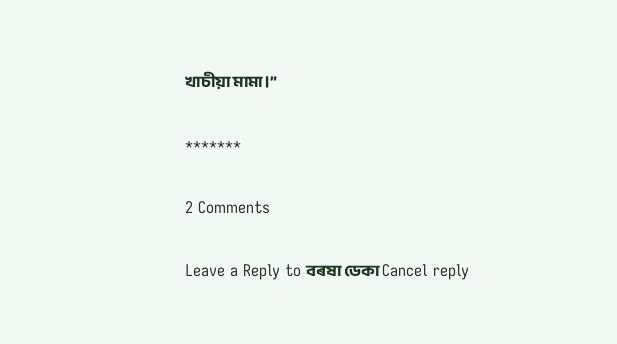খাচীয়া মামা।”

*******

2 Comments

Leave a Reply to বৰষা ডেকা Cancel reply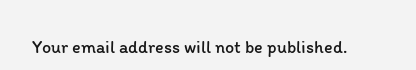Your email address will not be published.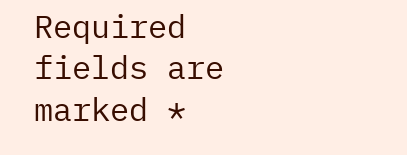Required fields are marked *